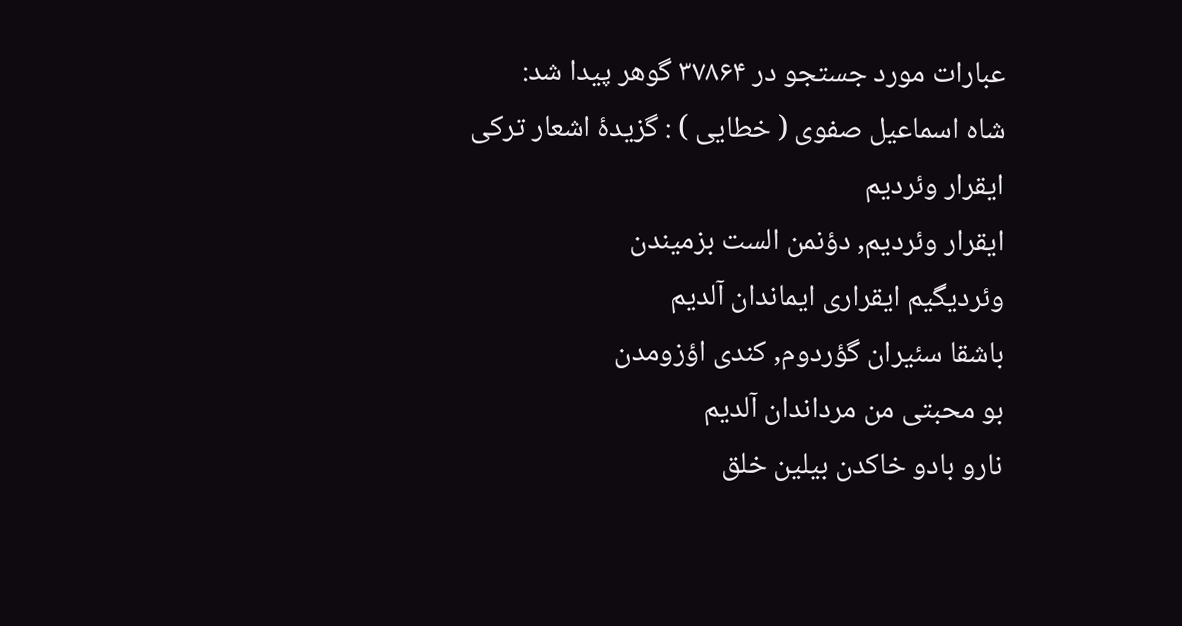عبارات مورد جستجو در ۳۷۸۶۴ گوهر پیدا شد:
شاه اسماعیل صفوی ( خطایی ) : گزیدهٔ اشعار ترکی
ایقرار وئردیم
ایقرار وئردیم, دؤنمن الست بزمیندن
وئردیگیم ایقراری ایماندان آلدیم
باشقا سئیران گؤردوم, کندی اؤزومدن
بو محبتی من مرداندان آلدیم
نارو بادو خاکدن بیلین خلق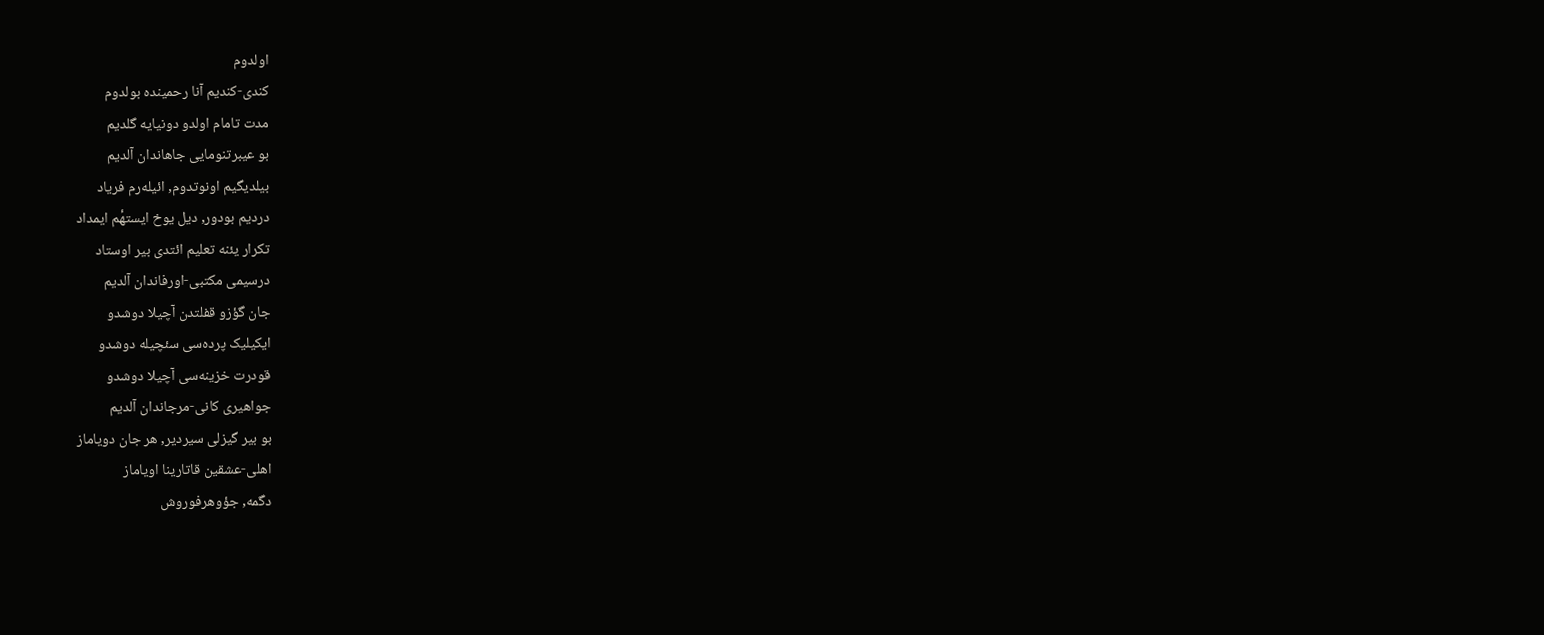اولدوم
کندی-کندیم آنا رحمینده بولدوم
مدت تامام اولدو دونیایه گلدیم
بو عیبرتنومایی جاهاندان آلدیم
بیلدیگیم اونوتدوم, ائیله‌رم فریاد
دردیم بودور, دیل یوخ ایستهٔم ایمداد
تکرار یئنه تعلیم ائتدی بیر اوستاد
درسیمی مکتبی-اورفاندان آلدیم
جان گؤزو قفلتدن آچیلا دوشدو
ایکیلیک پرده‌سی سئچیله دوشدو
قودرت خزینه‌سی آچیلا دوشدو
جواهیری کانی-مرجاندان آلدیم
بو بیر گیزلی سیردیر, هر جان دویاماز
اهلی-عشقین قاتارینا اویاماز
دگمه, جؤوهرفوروش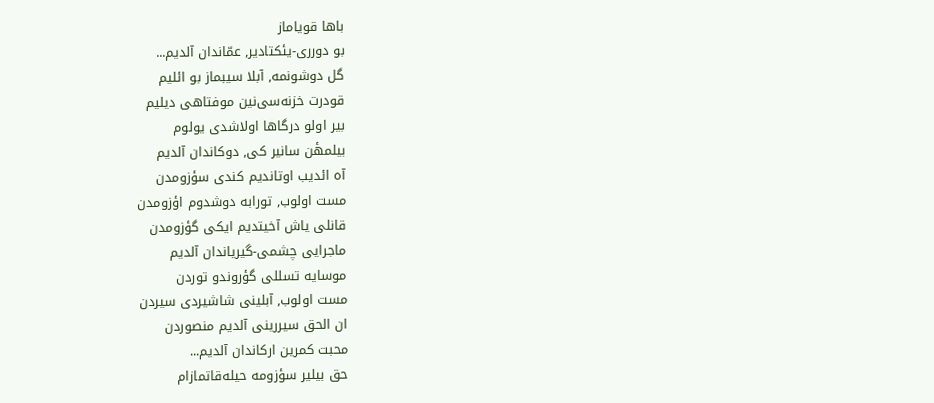باها قویاماز
بو دورری-یئکتادیر, عمّاندان آلدیم...
گل دوشونمه, آبلا سیبماز بو ائلیم
قودرت خزنه‌سی‌نین موفتاهی دیلیم
بیر اولو درگاها اولاشدی یولوم
بیلمهٔن سانیر کی, دوکاندان آلدیم
آه ائدیب اوتاندیم کندی سؤزومدن
مست اولوب, تورابه دوشدوم اؤزومدن
قانلی یاش آخیتدیم ایکی گؤزومدن
ماجرایی چشمی-گیریاندان آلدیم
موسایه تسللی گؤروندو توردن
مست اولوب, آبلینی شاشیردی سیردن
ان الحق سیررینی آلدیم منصوردن
محبت کمرین ارکاندان آلدیم...
حق بیلیر سؤزومه حیله‌قاتمازام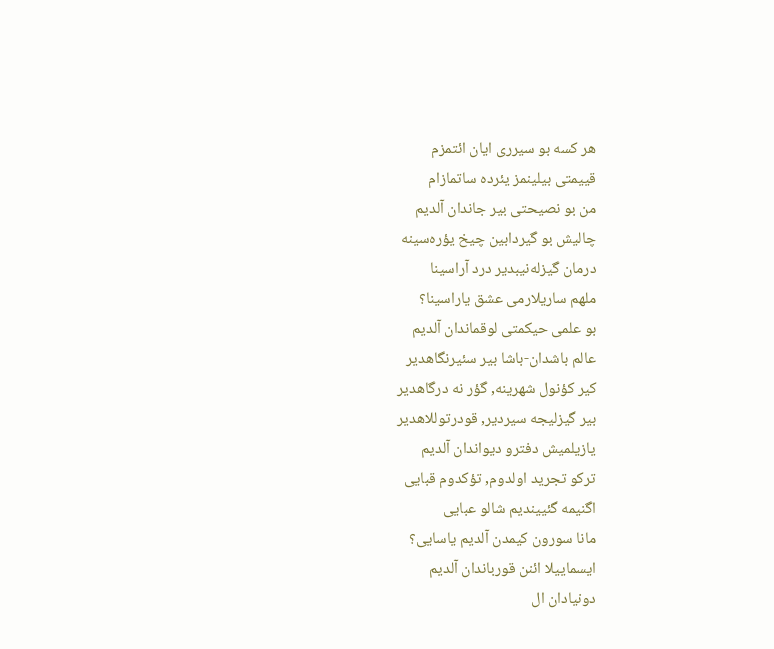هر کسه بو سیرری ایان ائتمزم
قییمتی بیلینمز یئرده ساتمازام
من بو نصیحتی بیر جاندان آلدیم
چالیش بو گیردابین چیخ یؤره‌سینه
درمان گیزله‌نیبدیر درد آراسینا
ملهم ساریلارمی عشق یاراسینا؟
بو علمی حیکمتی لوقماندان آلدیم
عالم باشدان-باشا بیر سئیرنگاهدیر
کیر کؤنول شهرینه, گؤر نه درگاهدیر
بیر گیزلیجه سیردیر, قودرتوللاهدیر
یازیلمیش دفترو دیواندان آلدیم
ترکو تجرید اولدوم, تؤکدوم قبایی
اگنیمه گئییندیم شالو عبایی
مانا سورون کیمدن آلدیم یاسایی؟
ایسماییلا ائنن قورباندان آلدیم
دونیادان ال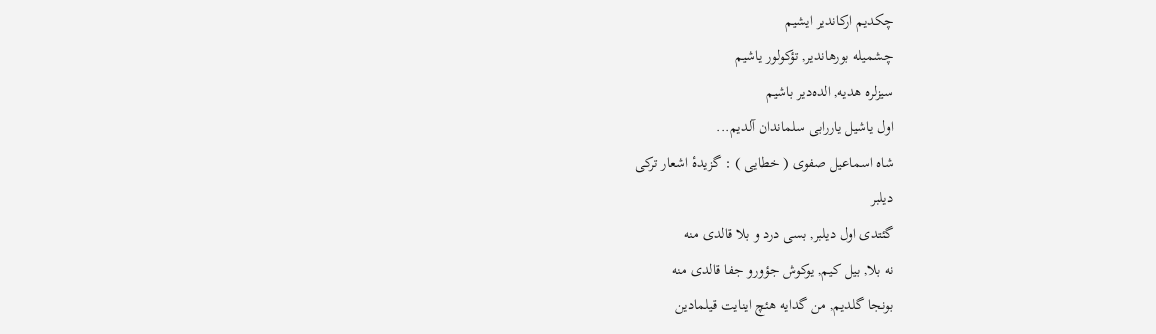چکدیم ارکاندیر ایشیم
چشمیله بورهاندیر, تؤکولور یاشیم
سیزلره هدیه‌, الده‌دیر باشیم
اول یاشیل یاررابی سلماندان آلدیم...
شاه اسماعیل صفوی ( خطایی ) : گزیدهٔ اشعار ترکی
دیلبر
گئتدی اول دیلبر, بسی درد و بلا قالدی منه
نه بلا, بیل کیم, یوکوش جؤورو جفا قالدی منه
بونجا گلدیم, من گدایه هئچ اینایت قیلمادین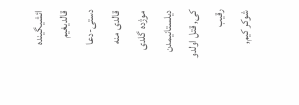ائشیگینده قالدیغیم دستی-دعا قالدی منه
موژده گلدی دیلستانیمدن کی, قتل اولدو رقیب
شوکر کیم,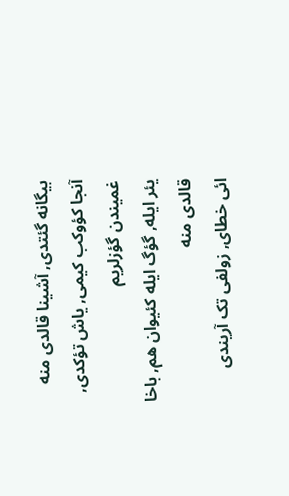بیگانه گئتدی, آشینا قالدی منه
آنجا کؤوکب کیمی, یاش تؤکدی, غمیندن گؤزلریم
یئر ایله, گؤگ ایله کئیوان هم, باخا قالدی منه
ائی خطای, زولفی تک آریندی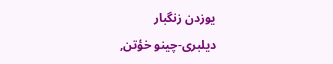یوزدن زنگبار
دیلبری-چینو خؤتن,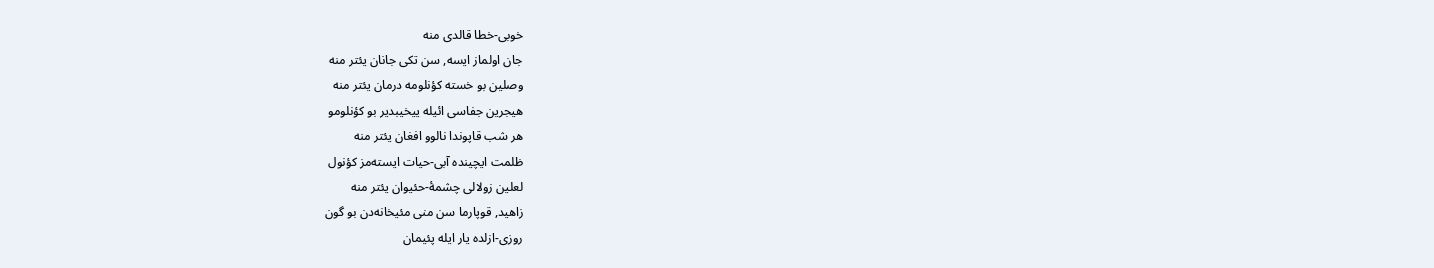خوبی-خطا قالدی منه
جان اولماز ایسه, سن تکی جانان یئتر منه
وصلین بو خسته کؤنلومه درمان یئتر منه
هیجرین جفاسی ائیله ییخیبدیر بو کؤنلومو
هر شب قاپوندا نالوو افغان یئتر منه
ظلمت ایچینده آبی-حیات ایسته‌مز کؤنول
لعلین زولالی چشمهٔ-حئیوان یئتر منه
زاهید, قوپارما سن منی مئیخانه‌دن بو گون
روزی-ازلده یار ایله پئیمان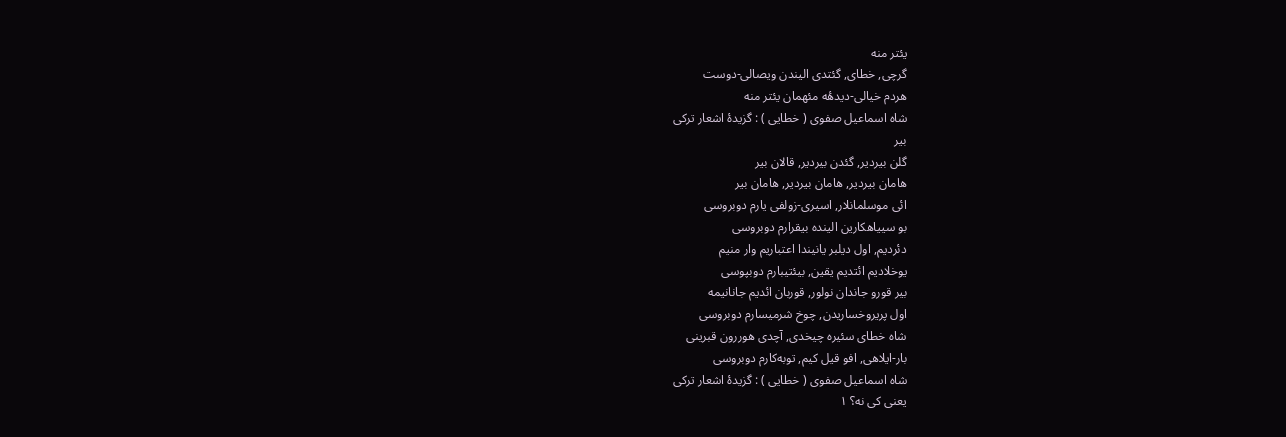یئتر منه
گرچی, خطای, گئتدی الیندن ویصالی-دوست
هردم خیالی-دیدهٔه مئهمان یئتر منه
شاه اسماعیل صفوی ( خطایی ) : گزیدهٔ اشعار ترکی
بیر
گلن بیردیر, گئدن بیردیر, قالان بیر
هامان بیردیر, هامان بیردیر, هامان بیر
ائی موسلمانلار, اسیری-زولفی یارم دوبروسی
بو سییاهکارین الینده بیقرارم دوبروسی
دئردیم, اول دیلبر یانیندا اعتباریم وار منیم
یوخلادیم ائتدیم یقین, بیئتیبارم دوبپوسی
بیر قورو جاندان نولور, قوربان ائدیم جانانیمه
اول پریروخساریدن, چوخ شرمیسارم دوبروسی
شاه خطای سئیره چیخدی, آچدی هوررون قبرینی
بار-ایلاهی, افو قیل کیم, توبه‌کارم دوبروسی
شاه اسماعیل صفوی ( خطایی ) : گزیدهٔ اشعار ترکی
یعنی کی نه؟ ۱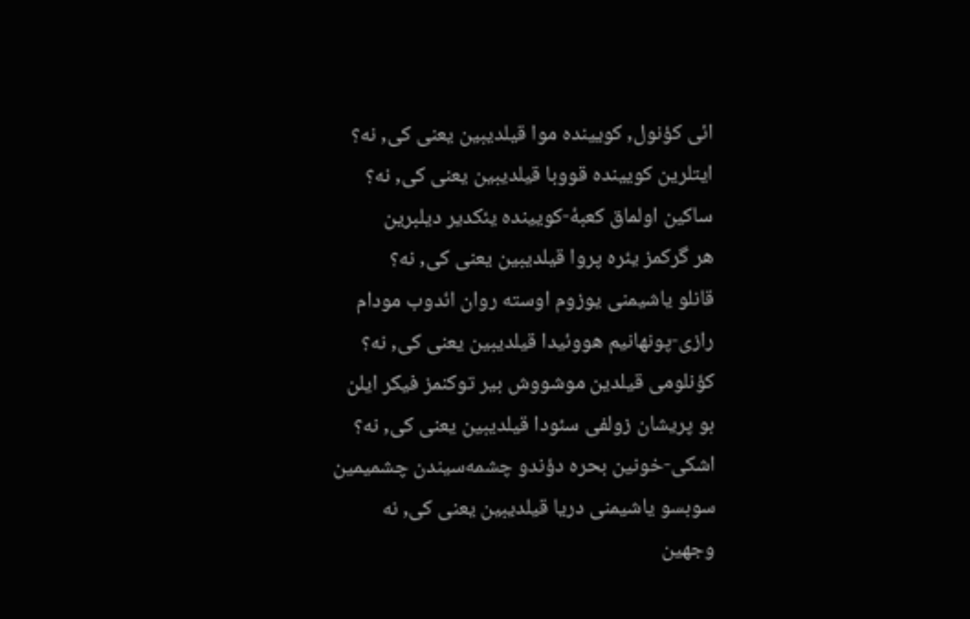ائی کؤنول, کویینده موا قیلدیبین یعنی کی, نه؟
ایتلرین کویینده قووبا قیلدیبین یعنی کی, نه؟
ساکین اولماق کعبهٔ-کویینده یئکدیر دیلبرین
هر گرکمز یئره پروا قیلدیبین یعنی کی, نه؟
قانلو یاشیمنی یوزوم اوسته روان ائدوب مودام
رازی-پونهانیم هووئیدا قیلدیبین یعنی کی, نه؟
کؤنلومی قیلدین موشووش بیر توکنمز فیکر ایلن
بو پریشان زولفی سئودا قیلدیبین یعنی کی, نه؟
اشکی-خونین بحره دؤندو چشمه‌سیندن چشمیمین
سوبسو یاشیمنی دریا قیلدیبین یعنی کی, نه
وجهین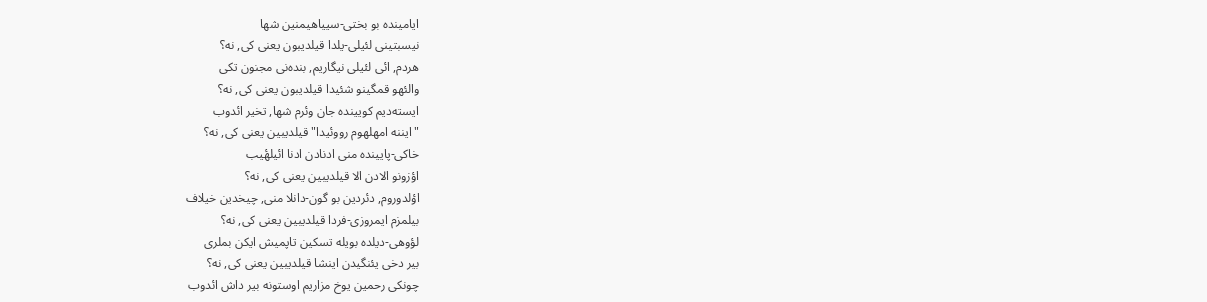ایامینده بو بختی-سییاهیمنین شها
نیسبتینی لئیلی-یلدا قیلدیبون یعنی کی, نه؟
هردم, ائی لئیلی نیگاریم, بنده‌نی مجنون تکی
والئهو قمگینو شئیدا قیلدیبون یعنی کی, نه؟
ایسته‌دیم کویینده جان وئرم شها, تخیر ائدوب
"ایننه امهلهوم رووئیدا" قیلدیبین یعنی کی, نه؟
خاکی-پایینده منی ادنادن ادنا ائیلهٔیب
اؤزونو الادن الا قیلدیبین یعنی کی, نه؟
اؤلدوروم, دئردین بو گون-دانلا منی, چیخدین خیلاف
بیلمزم ایمروزی-فردا قیلدیبین یعنی کی, نه؟
لؤوهی-دیلده بویله تسکین تاپمیش ایکن بملری
بیر دخی یئنگیدن اینشا قیلدیبین یعنی کی, نه؟
چونکی رحمین یوخ مزاریم اوستونه بیر داش ائدوب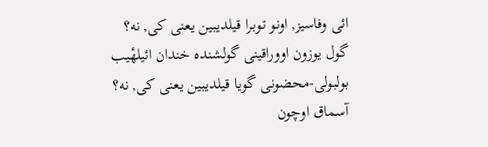ائی وفاسیز, اونو توبرا قیلدیبین یعنی کی, نه؟
گول یوزون اووراقینی گولشنده خندان ائیلهٔیب
بولبولی-محضونی گویا قیلدیبین یعنی کی, نه؟
آسماق اوچون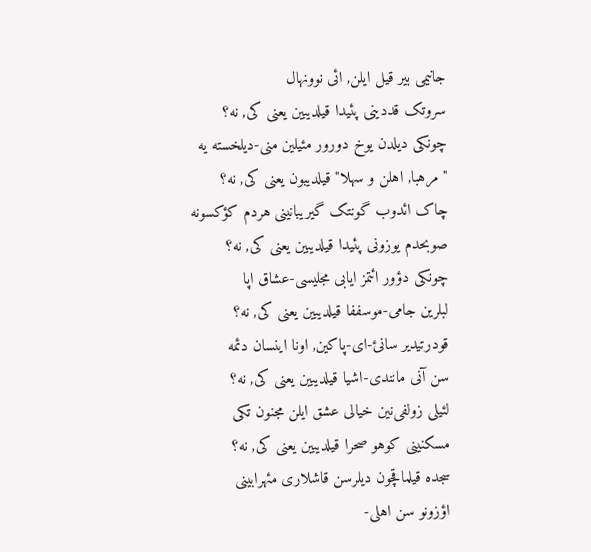جانیمی بیر قیل ایلن, ائی نوونهال
سروتک قددینی پئیدا قیلدیبین یعنی کی, نه؟
چونکی دیلدن یوخ دورور مئیلین منی-دیلخسته ‌یه
"مرهبا, اهلن و سهلا" قیلدیبون یعنی کی, نه؟
چاک ائدوب گونتک گیریبانینی هردم کؤکسونه
صوبحدم یوزونی پئیدا قیلدیبین یعنی کی, نه؟
چونکی دؤور ائتمز ایابی مجلیسی-عشاق اپا
لبلرین جامی-موسففا قیلدیبین یعنی کی, نه؟
قودرتیدیر سانئ-ای-پاکین, اونا اینسان دئمه
سن آنی مانندی-اشیا قیلدیبین یعنی کی, نه؟
لئیلی زولفی‌نین خیالی عشق ایلن مجنون تکی
مسکنینی کوهو صحرا قیلدیبین یعنی کی, نه؟
سجده قیلماقچون دیلرسن قاشلاری مئهرابینی
اؤزونو سن اهلی-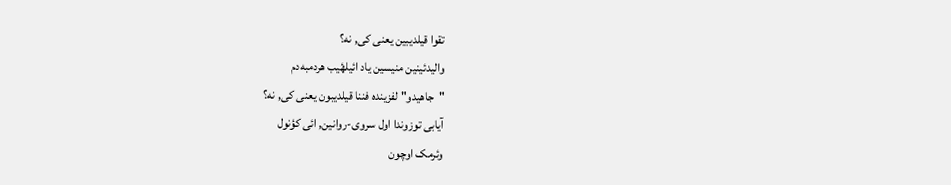تقوا قیلدیبین یعنی کی, نه؟
والیدئینین منیسین یاد ائیلهٔیب هردمبه‌دم
"جاهیدو" لفزینده فننا قیلدیبون یعنی کی, نه؟
آیابی توزوندا اول سروی-روانین, ائی کؤنول
وئرمک اوچون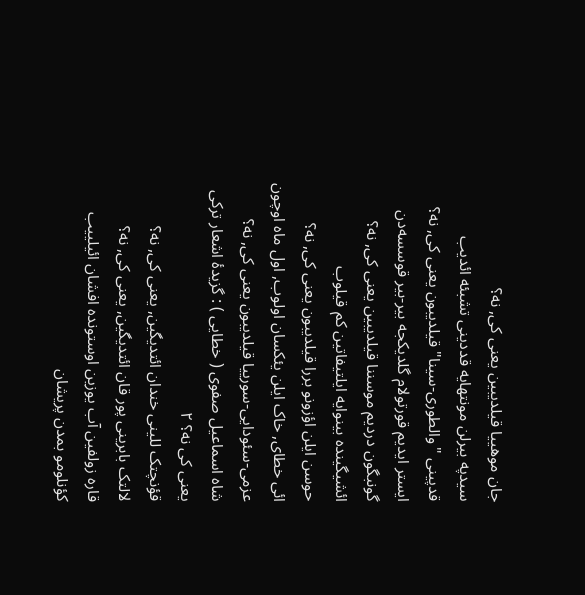جان موهییا قیلدیبین یعنی کی, نه؟
سیدپه بیرلن مونتهایه قددینی تشبئه ائدیب
قدپینی "والطوری-سینا" قیلدیبون یعنی کی, نه؟
ایستر ایدیم قورتولام گلدیکجه بیر-بیر قوسسه‌دن
گونبگون دردیم موسننا قیلدیبین یعنی کی, نه؟
ائشیگینده بینوایه ایلتیفاتین کم قیلوب
حوسن ایلن اؤزونو بررا قیلدیبون یعنی کی, نه؟
ائی خطای, خاک ایلن یئکسان اولوب, اول ماه اوچون
عزمی-سئودایی-سورییا قیلدیبون یعنی کی, نه؟
شاه اسماعیل صفوی ( خطایی ) : گزیدهٔ اشعار ترکی
یعنی کی نه؟ ۲
قؤنچتک للینی خندان ائتدیگین, یعنی کی, نه؟
لالتک بابرینی پور قان ائتدیگین, یعنی کی, نه؟
قاره زولفین آب یوزین اوستونده افشان ائیلییب
کؤنلومو بمدن پریشان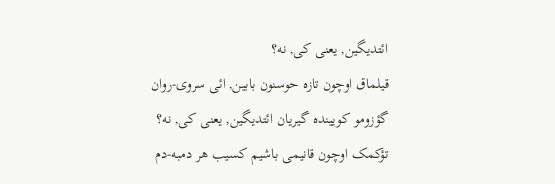ائتدیگین, یعنی کی, نه؟
قیلماق اوچون تازه حوسنون بابین, ائی سروی-روان
گؤزومو کویینده گیریان ائتدیگین, یعنی کی, نه؟
تؤکمک اوچون قانیمی باشیم کسیب هر دمبه-دم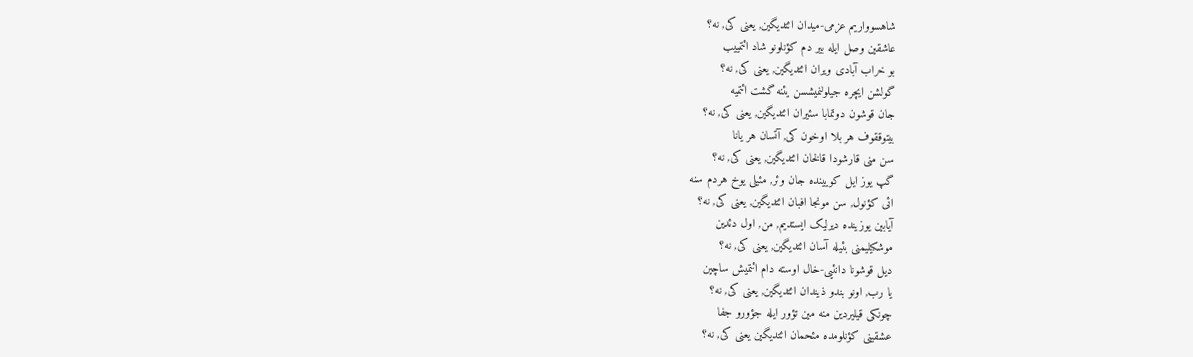شاهسوواریم عزمی-میدان ائتدیگین, یعنی کی, نه؟
عاشقین وصل ایله بیر دم کؤنلونو شاد ائتمییب
بو خراب آبادی ویران ائتدیگین, یعنی کی, نه؟
گولشن ایچره جیلولنمیشسن یئنه گشت ائتمیه
جان قوشون دوتمابا سئیران ائتدیگین, یعنی کی, نه؟
بیتوققوف هر بلا اوخون کی, آتسان هر یانا
سن منی قارشودا قالخان ائتدیگین, یعنی کی, نه؟
گپ یوز ایل کویینده جان وئر, مئیلی یوخ هردم سنه
ائی کؤنول, سن مونجا افبان ائتدیگین, یعنی کی, نه؟
آیابین یوزینده دیرلیک ایستدیم, من, اول دئدین
موشکیلیمنی بئیله آسان ائتدیگین, یعنی کی, نه؟
دیل قوشونا دانئیی-خال اوسته دام ائتمیش ساچین
یا رب, اونو بندو ذیندان ائتدیگین, یعنی کی, نه؟
چونکی قیلیردین منه مین تؤور ایله جؤورو جفا
عشقینی کؤنلومده مئحمان ائتدیگین یعنی کی, نه؟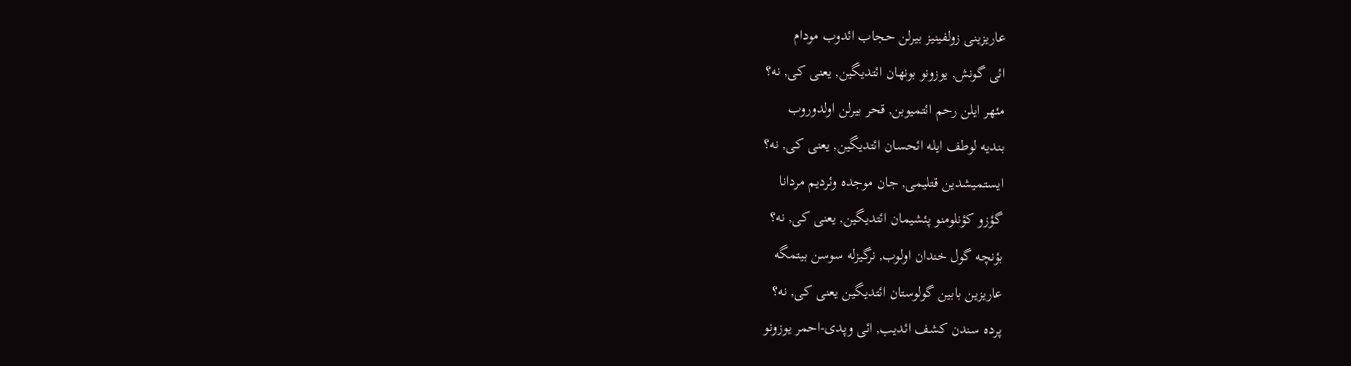عاریزینی زولفینیز بیرلن حجاب ائدوب مودام
ائی گونش, یوزونو بونهان ائتدیگین, یعنی کی, نه؟
مئهر ایلن رحم ائتمیوبن, قحر بیرلن اولدوروب
بندیه لوطف ایله ائحسان ائتدیگین, یعنی کی, نه؟
ایستمیشدین قتلیمی, جان موجده وئردیم مردانا
گؤزو کؤنلومنو پئشیمان ائتدیگین, یعنی کی, نه؟
بؤنچه گول خندان اولوب, نرگیزله سوسن بیتمگه
عاریزین بابین گولوستان ائتدیگین یعنی کی, نه؟
پرده سندن کشف ائدیب, ائی وپدی-احمر یوزونو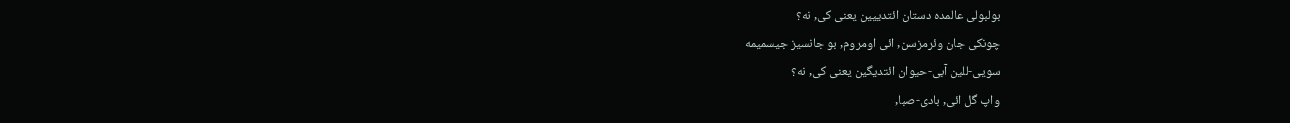بولبولی عالمده دستان ائتدییین یعنی کی, نه؟
چونکی جان وئرمزسن, ائی اومروم, بو جانسیز جیسمیمه
سویی-للین آبی-حیوان ائتدیگین یعنی کی, نه؟
واپ گل ائی, بادی-صبا,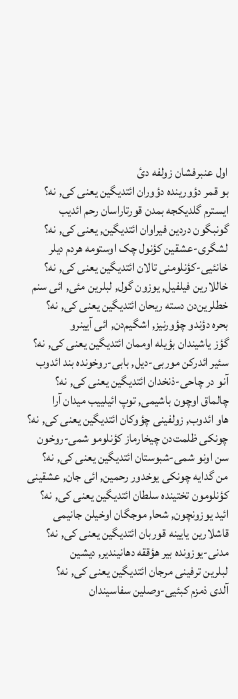اول عنبرفشان زولفه دئ
بو قمر دؤورینده دؤوران ائتدیگین یعنی کی, نه؟
ایسترم گلدیکجه بمدن قورتاراسان رحم ائدیب
گونبگون دردین فیراوان ائتدیگین, یعنی کی, نه؟
لشگری-عشقین کؤنول چک اوستومه هردم دیلر
خانئیی-کؤنلومنی تالان ائتدیگین یعنی کی, نه؟
خاللارین فیلفیل, یوزون گول, لبلرین مئی, ائی سنم
خطلرین‌دن دسته ریحان ائتدیگین یعنی کی, نه؟
بحره دؤندو چؤورنیز, اشگیم‌دن, ائی آیینرو
گؤز یاشیندان بؤیله اوممان ائتدیگین یعنی کی, نه؟
سئیر ائدرکن موربی-دیل, بابی-روخونده بند ائدوب
آنو در چاحی-ذنخدان ائتدیگین یعنی کی, نه؟
چالماق اوچون باشیمی, توپ ائیلییب میدان آرا
هاو ائدوب, زولفینی چؤوکان ائتدیگین یعنی کی, نه؟
چونکی ظلمت‌دن چیخارماز کؤنلومو شمی-روخون
سن اونو شمی-شبوستان ائتدیگین یعنی کی, نه؟
من گدایه چونکی یوخدور رحمین, ائی جان, عشقینی
کؤنلومون تختینده سلطان ائتدیگین یعنی کی, نه؟
ائید یوزونچون, شحا, موجگان اوخیلن جانیمی
قاشلارین یایینه قوربان ائتدیگین یعنی کی, نه؟
مدنی-یوزونده بیر هؤققه دهانیندیر, دیشین
لبلرین ترفینی مرجان ائتدیگین یعنی کی, نه؟
آلدی ذمزم کبئیی-وصلین سفاسیندان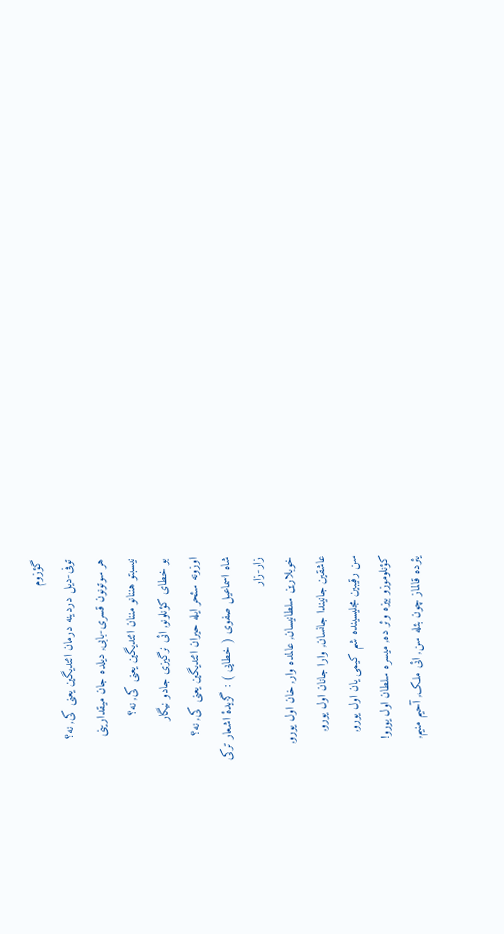گؤزوم
توفی-دیل دردینه درمان ائتدیگین یعنی کی, نه؟
هر سوتونون قسری-بابی, دیلده جان میقدارینی
نیسبتو هننانو مننان ائتدیگین یعنی کی, نه؟
بو خطای کؤنلونو, ائی نرگیزی جادو نیگار
اوزونه سئحر ایله حیران ائتدیگین یعنی کی, نه؟
شاه اسماعیل صفوی ( خطایی ) : گزیدهٔ اشعار ترکی
زار-زار
خوبلارین سلطانیسان, عالمده وار, خان اول یورو,
عاشقین جانیندا جانسان, وارا جانان اول یورو,
سن رقیبین مجلیسینده شم کیمی یان اول یورو,
کؤنلوموزو بیزه وئر ده, میسره سلطان اول یورو!
یئرده قالماز چون بئله سن, ائی ملک, آحیم منیم,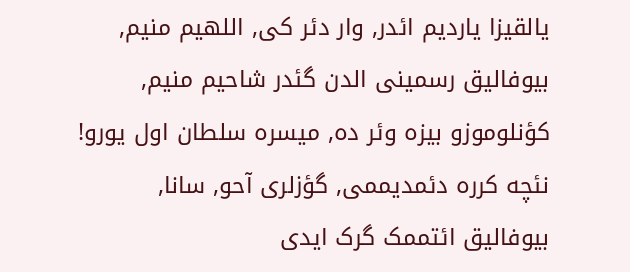یالقیزا یاردیم ائدر, وار دئر کی, اللهیم منیم,
بیوفالیق رسمینی الدن گئدر شاحیم منیم,
کؤنلوموزو بیزه وئر ده, میسره سلطان اول یورو!
نئچه کرره دئمدیممی, گؤزلری آحو, سانا,
بیوفالیق ائتممک گرک ایدی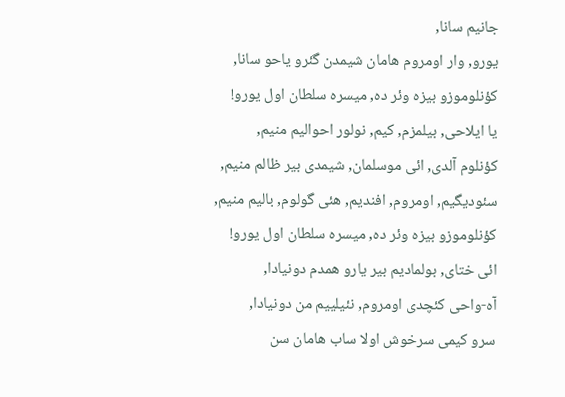جانیم سانا,
یورو, وار اومروم هامان شیمدن گئرو یاحو سانا,
کؤنلوموزو بیزه وئر ده, میسره سلطان اول یورو!
یا ایلاحی, بیلمزم, کیم, نولور احوالیم منیم,
کؤنلوم آلدی, ائی موسلمان, شیمدی بیر ظالم منیم,
سئودیگیم, اومروم, افندیم, هئی گولوم, بالیم منیم,
کؤنلوموزو بیزه وئر ده, میسره سلطان اول یورو!
ائی ختای, بولمادیم بیر یارو همدم دونیادا,
آه-واحی کئچدی اومروم, نئیلییم من دونیادا,
سرو کیمی سرخوش اولا ساب هامان سن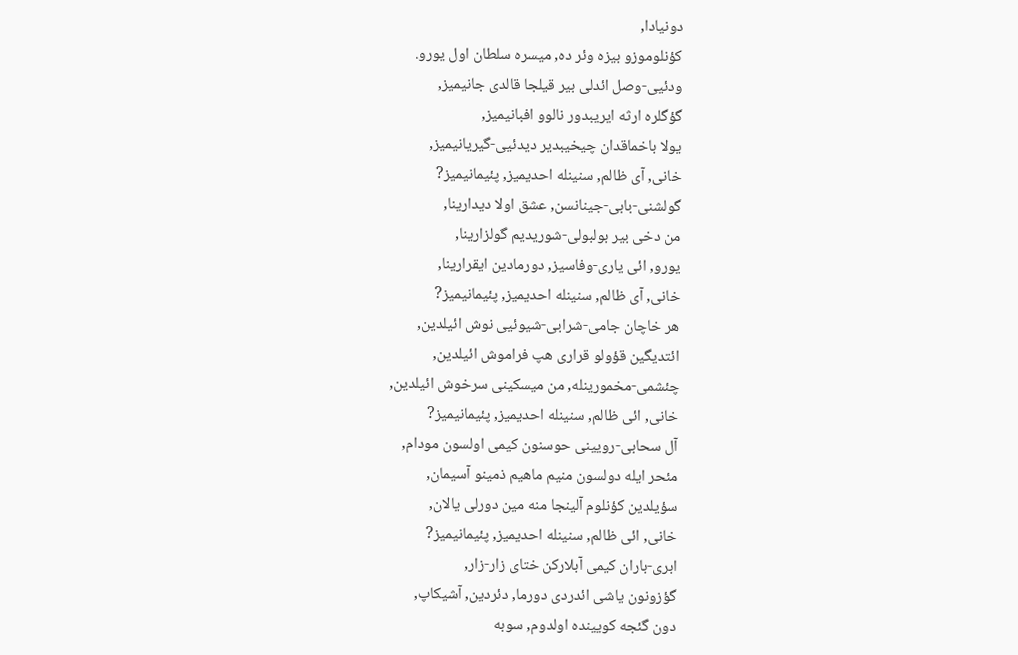دونیادا,
کؤنلوموزو بیزه وئر ده, میسره سلطان اول یورو.
ودئیی-وصل ائدلی بیر قیلجا قالدی جانیمیز,
گؤگلره ارثه ایریبدور نالوو افبانیمیز,
یولا باخماقدان چیخیبدیر دیدئیی-گیریانیمیز,
خانی, آی ظالم, سنینله احدیمیز, پئیمانیمیز?
گولشنی-بابی-جینانسن, عشق اولا دیدارینا,
من دخی بیر بولبولی-شوریدیم گولزارینا,
یورو, ائی یاری-وفاسیز, دورمادین ایقرارینا,
خانی, آی ظالم, سنینله احدیمیز, پئیمانیمیز?
هر خاچان جامی-شرابی-شیوئیی نوش ائیلدین,
ائتدیگین قؤولو قراری هپ فراموش ائیلدین,
چئشمی-مخمورینله, من میسکینی سرخوش ائیلدین,
خانی, ائی ظالم, سنینله احدیمیز, پئیمانیمیز?
آل سحابی-رویینی حوسنون کیمی اولسون مودام,
مئحر ایله دولسون منیم ماهیم ذمینو آسیمان,
سؤیلدین کؤنلوم آلینجا منه مین دورلی یالان,
خانی, ائی ظالم, سنینله احدیمیز, پئیمانیمیز?
ابری-باران کیمی آبلارکن ختای زار-زار,
گؤزونون یاشی ائدردی دورما, دئردین, آشیکاپ,
دون گئجه کویینده اولدوم, سوبه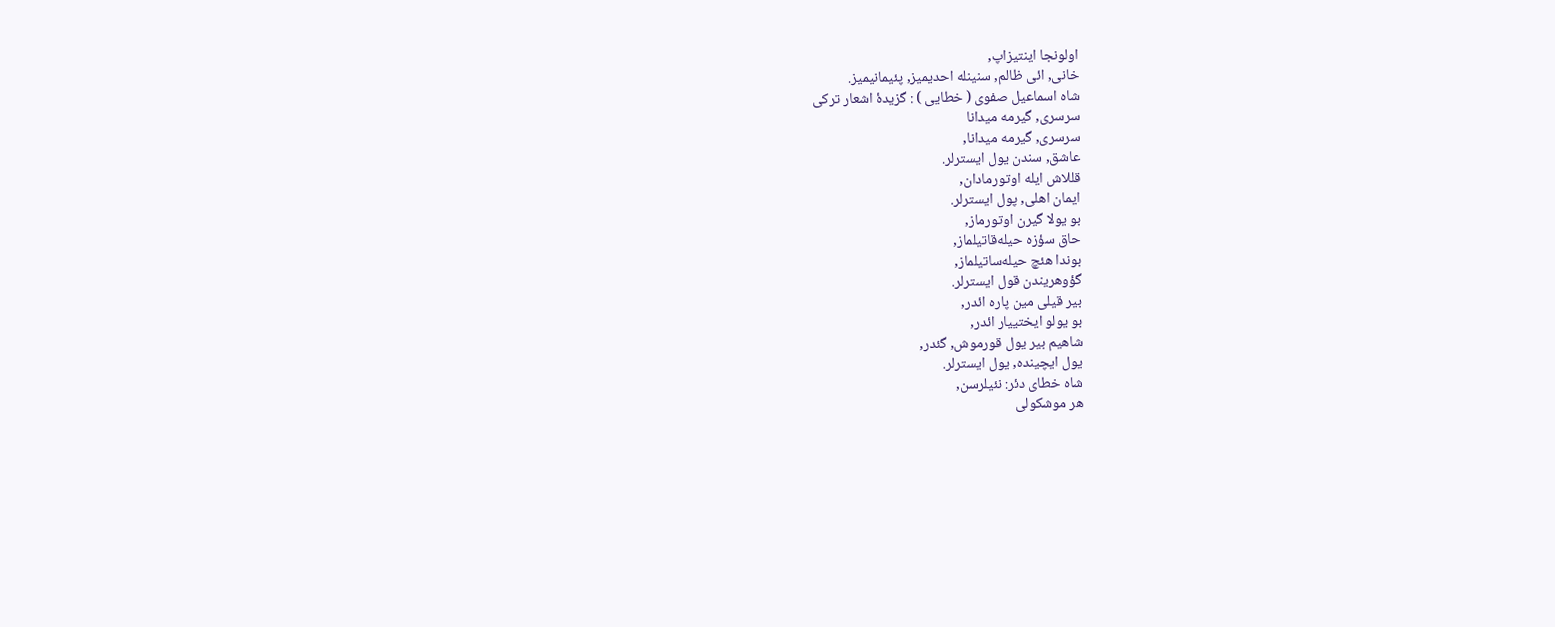اولونجا اینتیزاپ,
خانی, ائی ظالم, سنینله احدیمیز, پئیمانیمیز.
شاه اسماعیل صفوی ( خطایی ) : گزیدهٔ اشعار ترکی
سرسری, گیرمه میدانا
سرسری, گیرمه میدانا,
عاشق, سندن یول ایسترلر.
قللاش ایله اوتورمادان,
ایمان اهلی, پول ایسترلر.
بو یولا گیرن اوتورماز,
حاق سؤزه حیله‌قاتیلماز,
بوندا هئچ حیله‌ساتیلماز,
گؤوهریندن قول ایسترلر.
بیر قیلی مین پاره ائدر,
بو یولو ایختییار ائدر,
شاهیم بیر یول قورموش, گئدر,
یول ایچینده, یول ایسترلر.
شاه خطای دئر: نئیلرسن,
هر موشکولی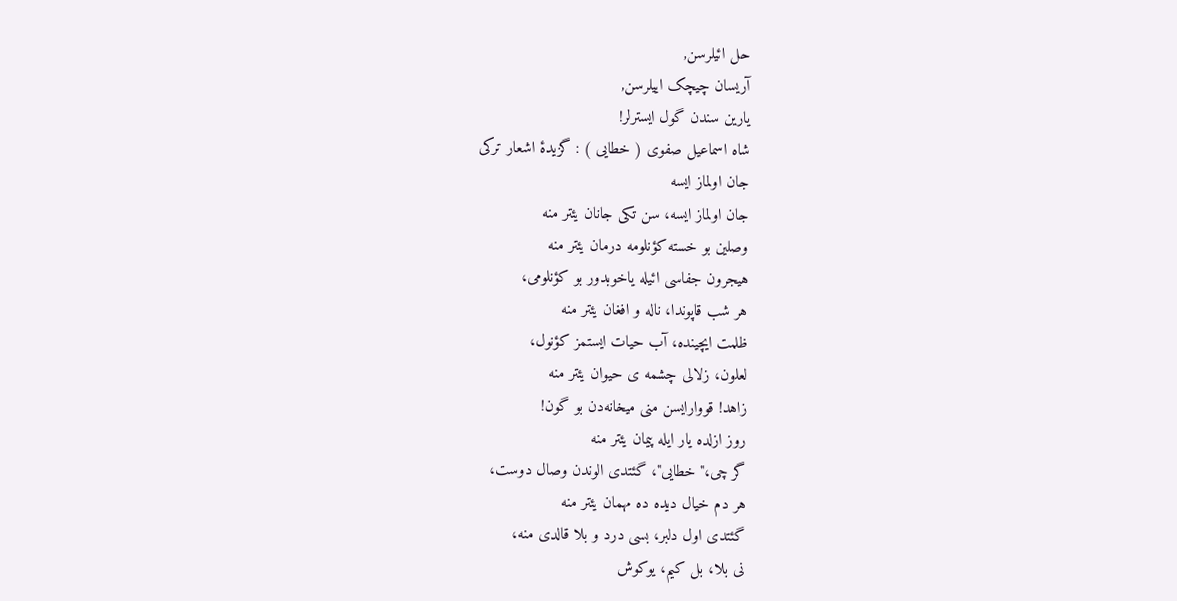حل ائیلرسن,
آریسان چیچک اییلرسن,
یارین سندن گول ایسترلر!
شاه اسماعیل صفوی ( خطایی ) : گزیدهٔ اشعار ترکی
جان اولماز ایسه
جان اولماز ایسه، سن تکی جانان یئتر منه
وصلین بو خسته کؤنلومه درمان یئتر منه
هیجرون جفاسی ائیله یاخوبدور بو کؤنلومی،
هر شب قاپوندا، ناله و افغان یئتر منه
ظلمت ایچینده، آب حیات ایستمز کؤنول،
لعلون، زلا‌لی چشمه ی حیوان یئتر منه
زاهد! قووارایسن منی میخانه‌دن بو گون!
روز ازلده یار ایله پیمان یئتر منه
گر چی،"خطایی"، گئتدی الوندن وصا‌ل دوست،
هر دم خیا‌ل دیده ده مهمان یئتر منه
گئتدی اول دلبر، بسی درد و بلا قالدی منه،
نی بلا، بل کیم، یوکوش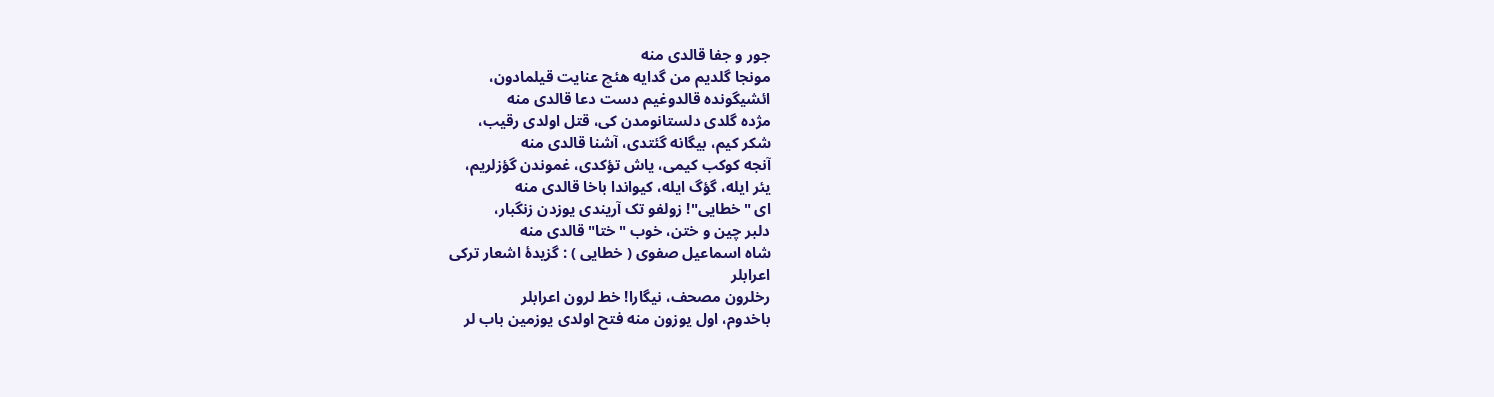جور و جفا قالدی منه
مونجا گلدیم من گدایه هئچ عنایت قیلمادون،
ائشیگونده قالدوغیم دست دعا قالدی منه
مژده گلدی دلستانومدن کی، قتل اولدی رقیب،
شکر کیم، بیگانه گئتدی، آشنا قالدی منه
آنجه کوکب کیمی، یاش تؤکدی، غموندن گؤز‌لریم،
یئر ایله، گؤگ ایله، کیواندا باخا قالدی منه
ای "خطایی"! زولفو تک آریندی یوز‌دن زنگبار،
دلبر چین و ختن، خوب "ختا" قالدی منه
شاه اسماعیل صفوی ( خطایی ) : گزیدهٔ اشعار ترکی
اعرابلر
رخلرون مصحف، نیگارا! خط لرون اعرابلر
باخدوم، اول یوزون منه فتح اولدی یوزمین باب لر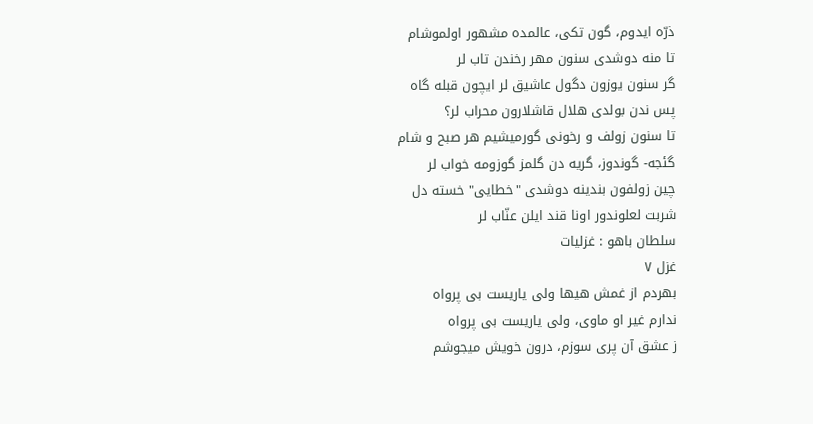ذرّه ایدوم، گون تکی، عالمده مشهور اولموشام
تا منه دوشدی سنون مهر رخندن تاب لر
گر سنون یوزون دگول عاشیق لر ایچون قبله گاه
پس ندن بولدی هلال قاشلارون محراب لر؟
تا سنون زولف و رخونی گورمیشیم هر صبح و شام
گئجه- گوندوز، گریه دن گلمز گوزومه خواب لر
چین زولفون بندینه دوشدی "خطایی" خسته دل
شربت لعلوندور اونا قند ایلن عنّاب لر
سلطان باهو : غزلیات
غزل ۷
بهردم از غمش هیها ولی یاریست بی پرواه
ندارم غیر او ماوی، ولی یاریست بی پرواه
ز عشق آن پری سوزم، درون خویش میجوشم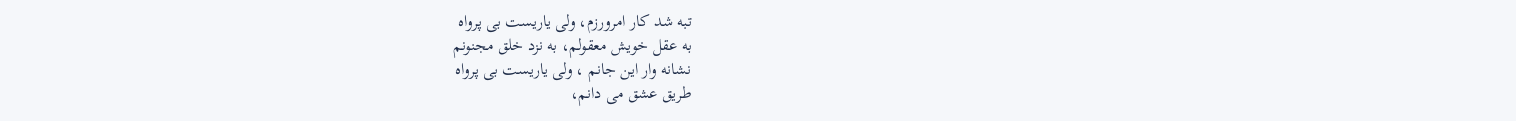تبه شد کار امرورزم، ولی یاریست بی پرواه
به عقل خویش معقولم، به نزد خلق مجنونم
نشانه وار این جانم ، ولی یاریست بی پرواه
طریق عشق می دانم،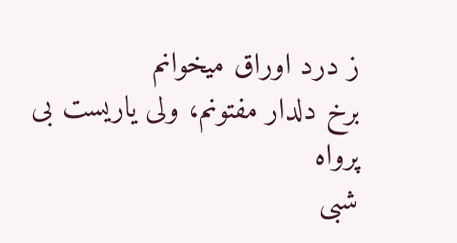ز درد اوراق میخوانم
برخ دلدار مفتونم، ولی یاریست بی پرواه
شبی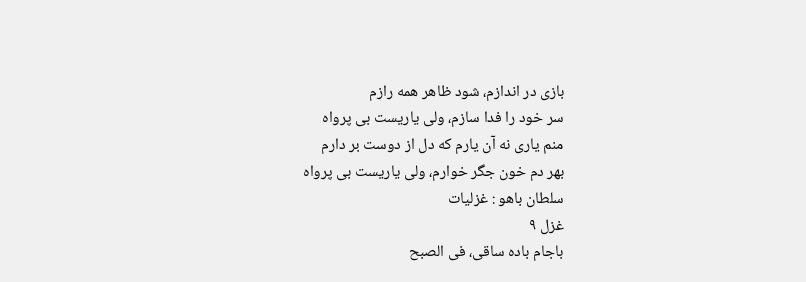بازی در اندازم، شود ظاهر همه رازم
سر خود را فدا سازم، ولی یاریست بی پرواه
منم یاری نه آن یارم که دل از دوست بر دارم
بهر دم خون جگر خوارم، ولی یاریست بی پرواه
سلطان باهو : غزلیات
غزل ۹
باجام باده ساقی، فی الصبح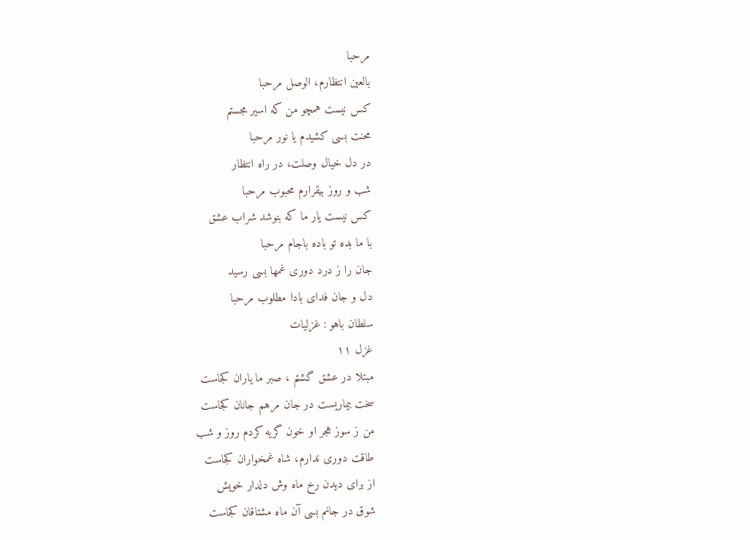مرحبا
بالعین انتظارم، الوصل مرحبا
کس نیست همچو من که اسیر مجستم
محنت بسی کشیدم یا نور مرحبا
در دل خیال وصلت، در راه انتظار
شب و روز بیقرارم محبوب مرحبا
کس نیست یار ما که بنوشد شراب عشق
با ما بده تو باده باجام مرحبا
جان را ز درد دوری غمها بسی رسید
دل و جان فدای بادا مطلوب مرحبا
سلطان باهو : غزلیات
غزل ۱۱
مبتلا در عشق گشتم ، صبر ما یاران کجاست
سخت بیماریست در جان مرهم جانان کجاست
من ز سوز هجر او خون گریه کردم روز و شب
طاقت دوری ندارم، شاه غمخواران کجاست
از برای دیدن رخ ماه وش دلدار خویش
شوق در جانم بسی آن ماه مشتاقان کجاست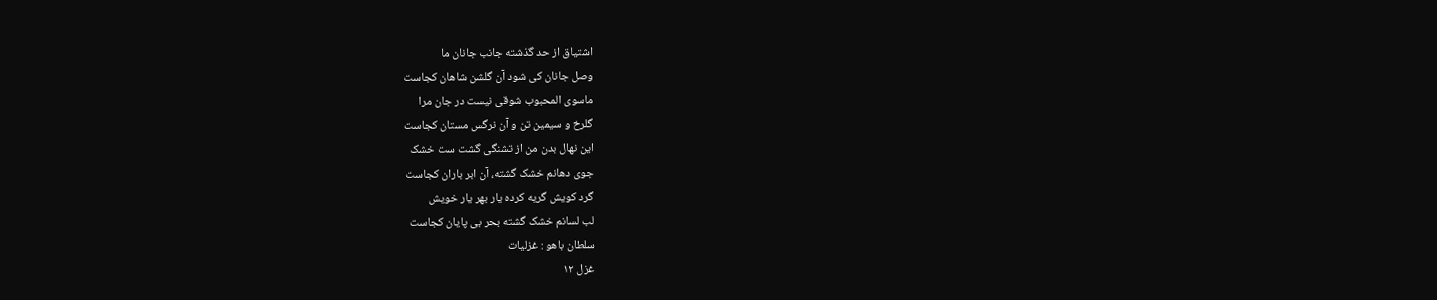اشتیاق از حد گذشته جانب جانان ما
وصل جانان کی شود آن گلشن شاهان کجاست
ماسوی المحبوب شوقی نیست در جان مرا
گلرخ و سیمین تن و آن نرگس مستان کجاست
این نهال بدن من از تشنگی گشت ست خشک
جوی دهانم خشک گشته، آن ابر باران کجاست
گرد کویش گریه کرده یار بهر یار خویش
لب لسانم خشک گشته بحر بی پایان کجاست
سلطان باهو : غزلیات
غزل ۱۲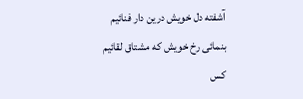آشفته دل خویش درین دار فنائیم
بنمائی رخ خویش که مشتاق لقائیم
کس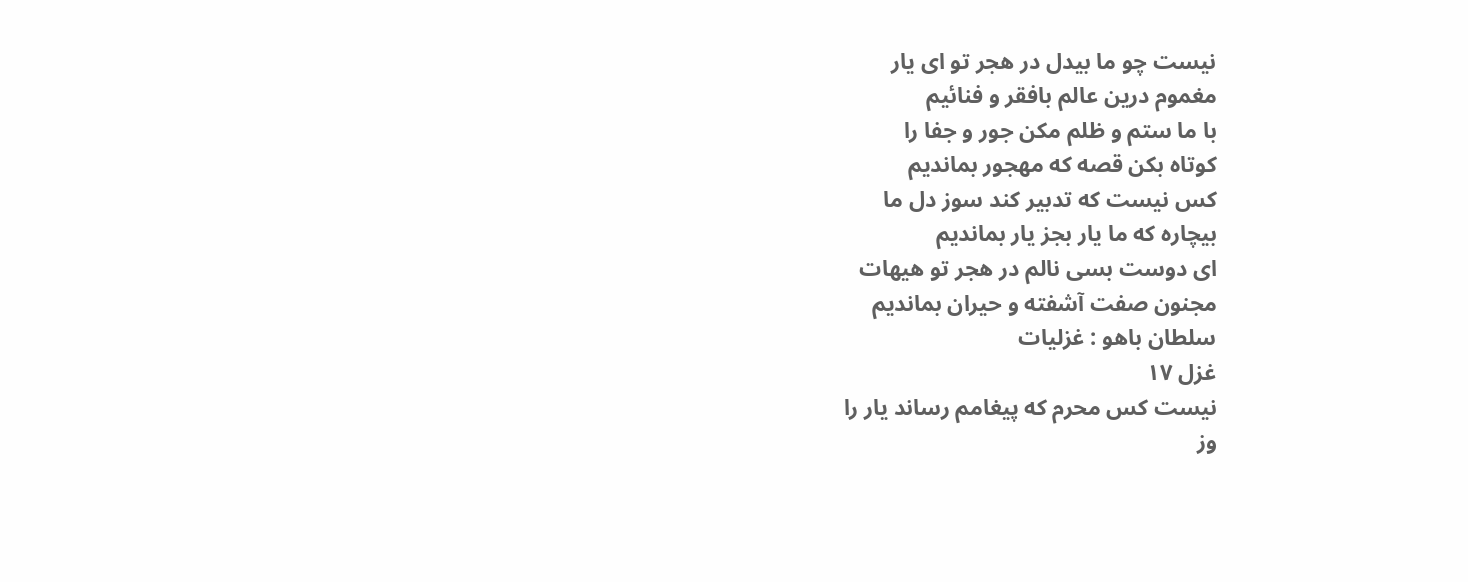نیست چو ما بیدل در هجر تو ای یار
مغموم درین عالم بافقر و فنائیم
با ما ستم و ظلم مکن جور و جفا را
کوتاه بکن قصه که مهجور بماندیم
کس نیست که تدبیر کند سوز دل ما
بیچاره که ما یار بجز یار بماندیم
ای دوست بسی نالم در هجر تو هیهات
مجنون صفت آشفته و حیران بماندیم
سلطان باهو : غزلیات
غزل ۱۷
نیست کس محرم که پیغامم رساند یار را
وز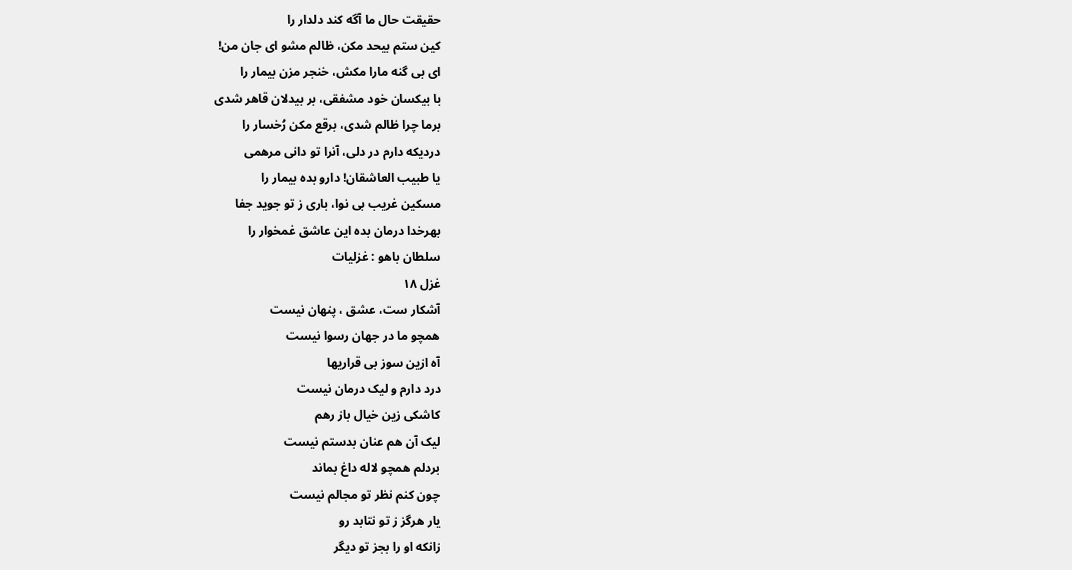حقیقت حال ما آگه کند دلدار را
کین ستم بیحد مکن، ظالم مشو ای جان من!
ای بی گنه مارا مکش، خنجر مزن بیمار را
با بیکسان خود مشفقی، بر بیدلان قاهر شدی
برما چرا ظالم شدی، برقع مکن رُخسار را
دردیکه دارم در دلی، آنرا تو دانی مرهمی
یا طبیب العاشقان! دارو بده بیمار را
مسکین غریب بی نوا، باری ز تو جوید جفا
بهرخدا درمان بده این عاشق غمخوار را
سلطان باهو : غزلیات
غزل ۱۸
آشکار ست، عشق ، پنهان نیست
همچو ما در جهان رسوا نیست
آه ازین سوز بی قراریها
درد دارم و لیک درمان نیست
کاشکی زین خیال باز رهم
لیک آن هم عنان بدستم نیست
بردلم همچو لاله داغ بماند
چون کنم نظر تو مجالم نیست
یار هرگز ز تو نتابد رو
زانکه او را بجز تو دیگر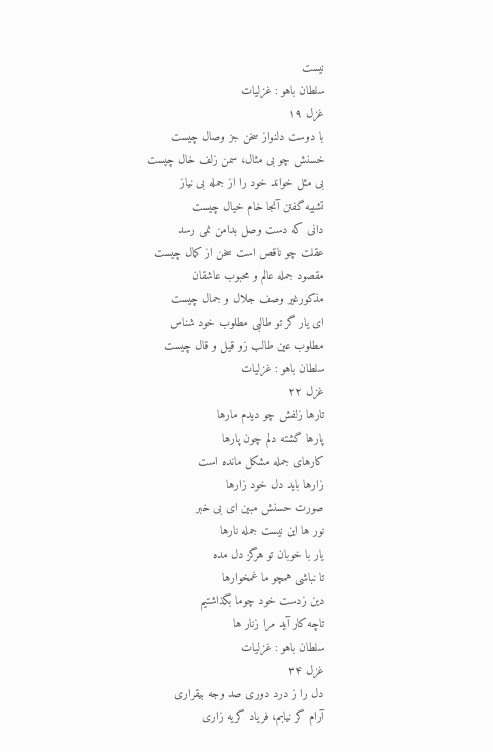نیست
سلطان باهو : غزلیات
غزل ۱۹
با دوست دلنواز سخن جز وصال چیست
خسنش چو بی مثال، سمن زلف خال چیست
بی مثل خواند خود را از جمله بی نیاز
تشبیه گفتن آنجا خام خیال چیست
دانی که دست وصل بدامن نمی رسد
عقلت چو ناقص است سخن از کمال چیست
مقصود جمله عالم و محبوب عاشقان
مذکورغیر وصف جلال و جمال چیست
ای یار گر تو طالبی مطلوب خود شناس
مطلوب عین طالب زو قیل و قال چیست
سلطان باهو : غزلیات
غزل ۲۲
تارها زلفش چو دیدم مارها
پارها گشته دلم چون پارها
کارهای جمله مشکل مانده است
زارها باید دل خود زارها
صورت حسنش مبین ای بی خبر
نور ها این نیست جمله نارها
یار با خوبان تو هرگز دل مده
تا نباشی همچو ما غمخوارها
دین زدست خود چوما بگذاشتیم
تاچه کار آید مرا زنار ها
سلطان باهو : غزلیات
غزل ۳۴
دل را ز درد دوری صد وجه بیقراری
آرام گر نیابم، فریاد گریه زاری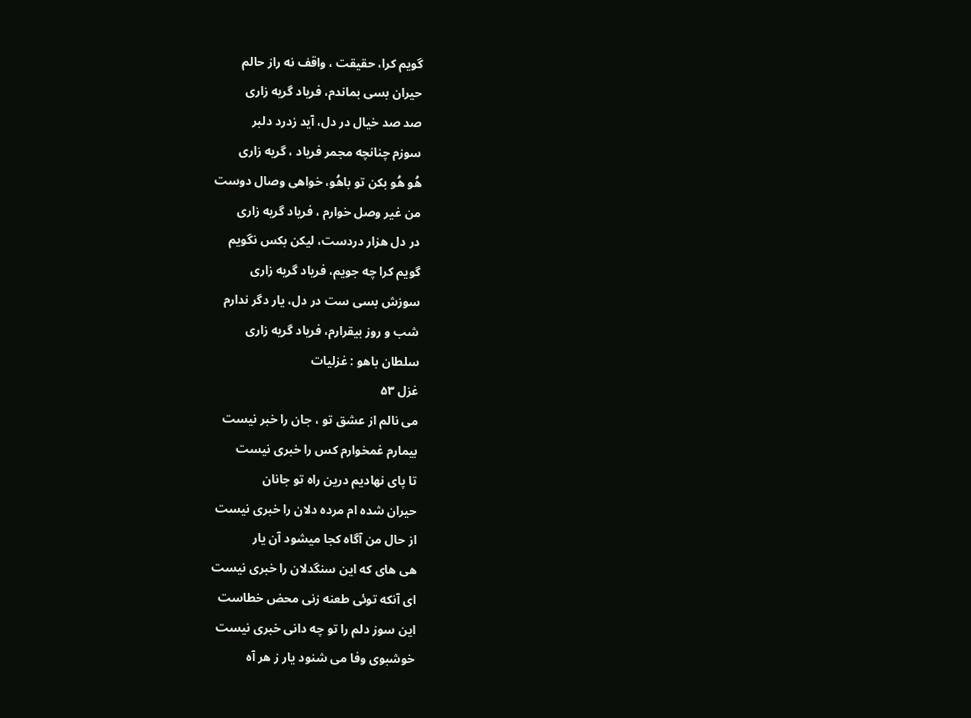گویم کرا، حقیقت ، واقف نه راز حالم
حیران بسی بماندم، فریاد گریه زاری
صد صد خیال در دل، آید زدرد دلبر
سوزم چنانچه مجمر فریاد ، گریه زاری
هُو هُو بکن تو باهُو، خواهی وصال دوست
من غیر وصل خوارم ، فریاد گریه زاری
در دل هزار دردست، لیکن بکس نگویم
گویم کرا چه جویم، فریاد گریه زاری
سوزش بسی ست در دل، یار دگر ندارم
شب و روز بیقرارم، فریاد گریه زاری
سلطان باهو : غزلیات
غزل ۵۳
می نالم از عشق تو ، جان را خبر نیست
بیمارم غمخوارم کس را خبری نیست
تا پای نهادیم درین راه تو جانان
حیران شده ام مرده دلان را خبری نیست
از حال من آگاه کجا میشود آن یار
هی های که این سنگدلان را خبری نیست
ای آنکه توئی طعنه زنی محض خطاست
این سوز دلم را تو چه دانی خبری نیست
خوشبوی وفا می شنود یار ز هر آه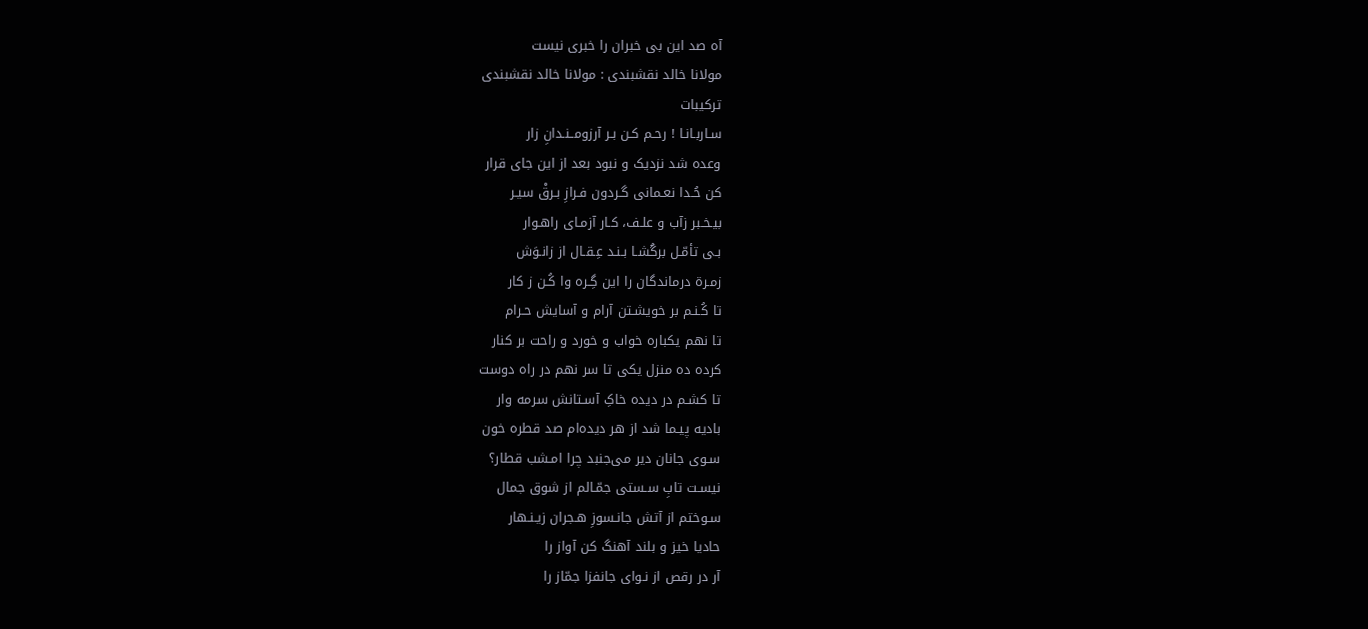آه صد این بی خبران را خبری نیست
مولانا خالد نقشبندی : مولانا خالد نقشبندی
ترکیبات
سـاربـانـا ! رحـم کـن بـر آرزومــنـدانِ زار
وعده شد نزدیک و نبود بعد از این جای قرار
کن حُـدا نعـمانی گـردون فـرازِ بـرقْ سیـر
بیـخـبر زآب و علـف، کـار آزمـای راهـوار
بـی تأمّـل برگُشـا بـنـد عِـقـال از زانـوَش
زمـرة درماندگان را این گِـره وا کُـن ز کار
تا کُـنـم بر خویشـتن آرام و آسایش حـرام
تا نهم یکباره خواب و خورد و راحت بر کنار
کرده ده منزل یکی تا سر نهم در راه دوست
تا کشـم در دیده خاکِ آسـتانش سرمه وار
بادیه پیـما شد از هر دیده‌ام صد قطره خون
سـوی جانان دیر می‌جنبد چرا امـشب قطار؟
نیسـت تابِ سـستی جمّـالم از شوق جمال
سـوختم از آتش جانـسوزِ هـجران زیـنـهار
حادیا خیز و بلند آهنگ کن آواز را
آر در رقص از نـوای جانفزا جمّاز را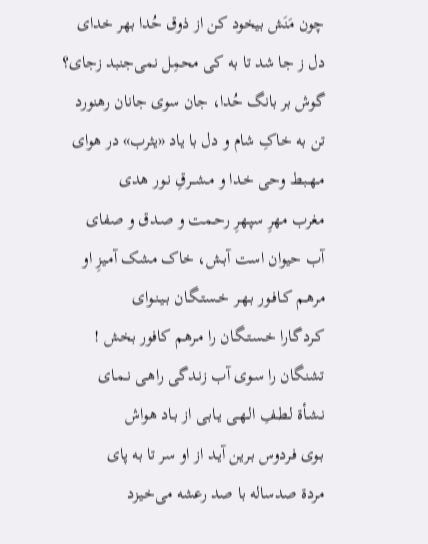چون مَنَش بیخود کن از ذوق حُدا بهر خدای
دل ز جا شد تا به کی محمِل نمی‌جنبد زجای؟
گوش بر بانگ حُدا، جان سوی جانان رهنورد
تن به خاکِ شام و دل با یاد «یثرب» در هوای
مـهـبـط وحی خـدا و مـشــرقِ نـور هدی
مغرب مهرِ سپـهرِ رحـمت و صـدق و صفای
آب حیوان است آبـش، خاک مشک آمـیزِ او
مرهـم کـافـور بـهـر خـستـگـان بـیـنـوای
کـردگـارا خـستـگـان را مـرهم کافور بخش !
تشنگان را سـوی آب زنـدگی راهـی نـمـای
نـشـأة لـطـفِ الـهـی یـابـی از بـاد هواش
بـوی فـردوس بـرین آیـد از او سر تا به پای
مردة صدساله با صد رعشه می‌خیـزد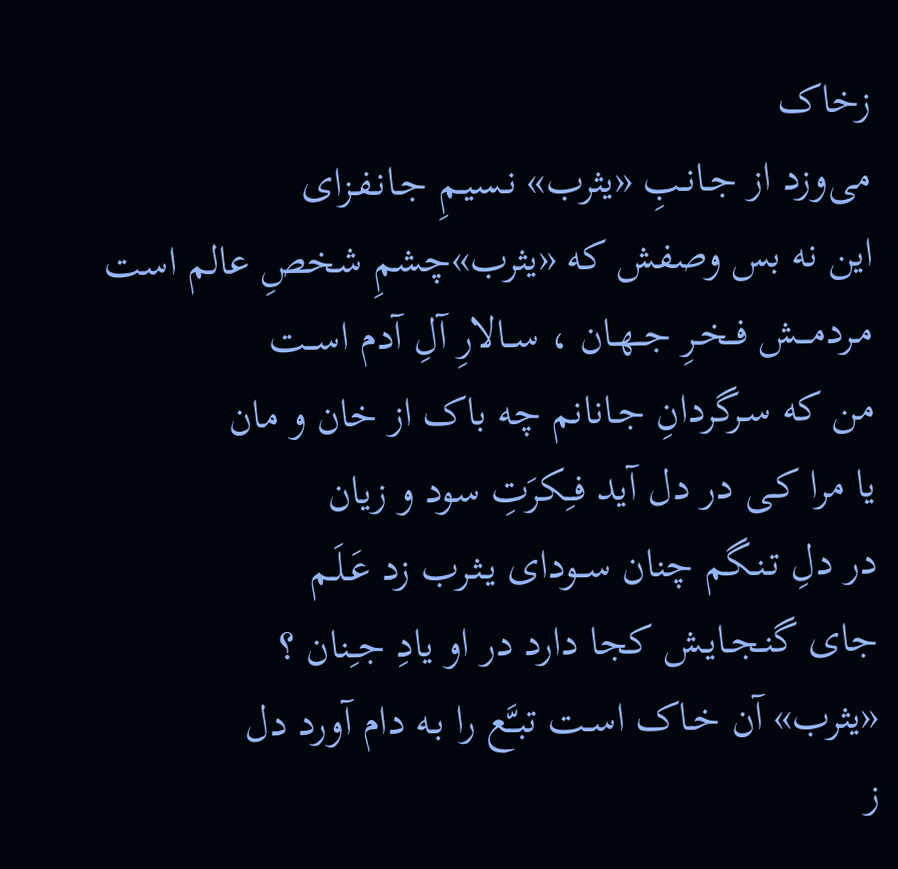زخاک
می‌وزد از جـانـبِ «یثرب» نـسیـمِ جـانـفـزای
این نه بس وصفش که «یثرب»چشمِ شخصِ عالم است
مـردمـــش فــخـرِ جــهـان ، ســالارِ آلِ آدم اســت
من که سـرگردانِ جـانانم چه باک از خان و مان
یا مرا کـی در دل آید فـِکرَتِ سود و زیان
در دلِ تـنـگم چنان ســودای یـثـرب زد عَـلَـم
جای گنـجـایـش کجا دارد در او یادِ جـِنان ؟
«یثرب» آن خـاک اسـت تبـَّع را بـه دام آورد دل
ز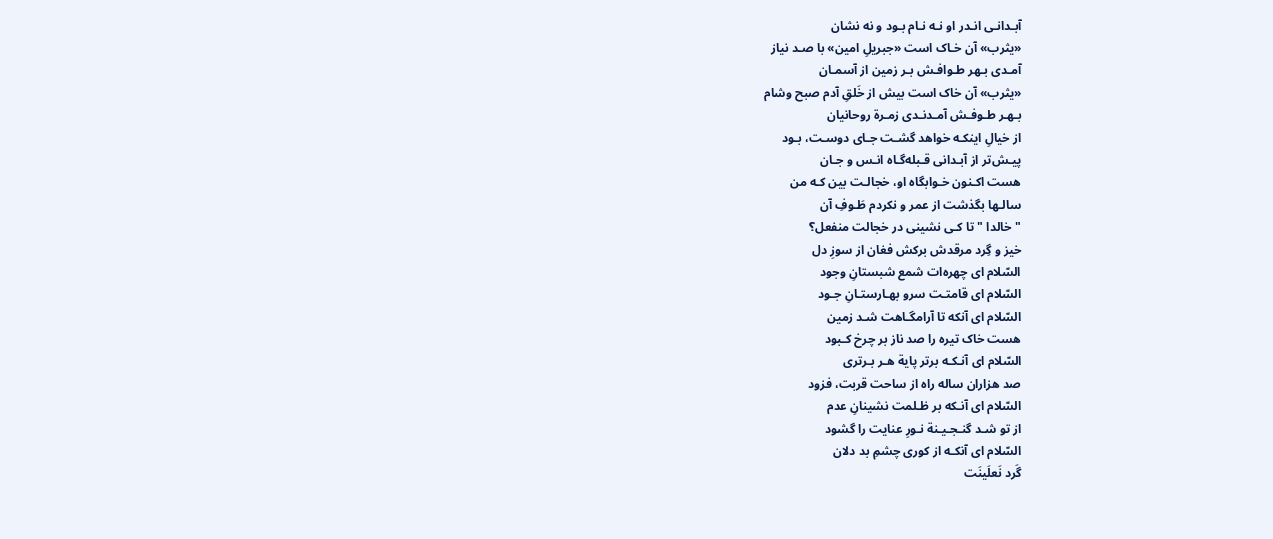آبـدانـی انـدر او نـه نـام بـود و نه نشان
«یثرب» آن خـاک است «جبریلِ امین» با صـد نیاز
آمـدی بـهر طـوافـش بـر زمین از آسمـان
«یثرب» آن خاک است بیش از خَلقِ آدم صبح وشام
بـهـر طـوفـش آمـدنـدی زمـرة روحانیان
از خیالِ اینکـه خواهد گشـت جـای دوسـت، بـود
پیـش‌تر از آبـدانی قـبله‌گـاه انـس و جـان
هست اکـنون خـوابگاه او، خجالـت بین کـه من
سالـها بگذشت از عمر و نکردم طَـوفِ آن
"خالدا " تا کـی نشینی در خجالت منفعل؟
خیز و گِرد مرقدش برکش فغان از سوزِ دل
السّلام ای چهره‌ات شمع شبستانِ وجود
السّلام ای قامتـت سرو بهـارستـانِ جـود
السّلام ای آنکه تا آرامگـاهت شـد زمین
هست خاک تیره را صد ناز بر چرخ کـبود
السّلام ای آنـکـه برتر پایة هـر بـرتری
صد هزاران ساله راه از ساحت قربت، فزود
السّلام ای آنـکه بر ظـلمت نشینانِ عدم
از تو شـد گنـجـیـنة نـورِ عنایت را گشود
السّلام ای آنکـه از کوری چشمِ بد دلان
گَرد نَعلَینَت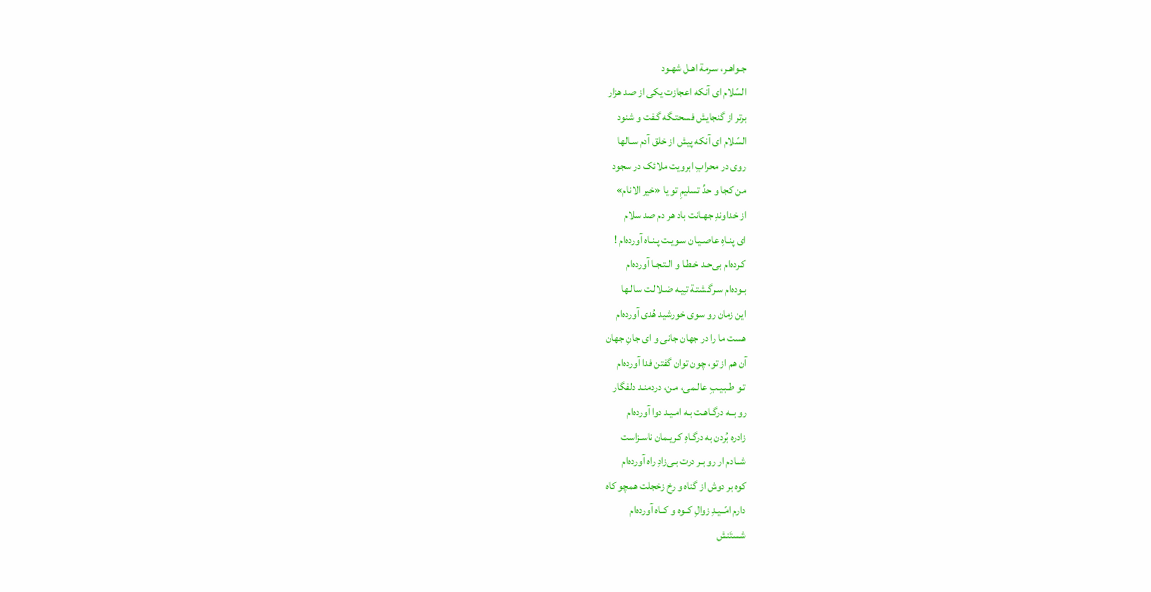جـواهـر، سـرمة اهـل شهـود
السّلام ای آنکه اعجازت یکی از صد هزار
برتر از گنجایش فسحتـگه گـفت و شنود
السّلام ای آنکه پیش از خلق آدم سـالها
روی در محرابِ ابرویت ملائک در سجود
من کجا و حدِّ تسلیمِ تو یا «خیر الانام»
از خداوندِ جهـانت باد هر دم صد سلام
ای پنـاهِ عاصـیـان سـویـت پـنـاه آورده‌ام !
کـرده‌ام بی‌حـد خـطـا و الـتـجـا آورده‌ام
بـوده‌ام سـرگـشتـة تـِیـه ضـلالـت سالـها
این زمان رو سوی خورشید هُدی آورده‌ام
هست ما را در جهان جانی و ای جانِ جهان
آن هم از تو، چون توان گفتن فدا آورده‌ام
تـو طـبـیـبِ عالـمی، مـن، دردمنـد دلفگار
رو بــه درگـاهـت بـه امـیـد دوا آورده‌ام
زادره بُردن به درگـاهِ کـریـمان ناسـزاست
شــادم ار رو بـر درت بـی‌زادِ راه آورده‌ام
کوه بر دوش از گناه و رخ زخجلت همچو کاه
دارم امّــیـدِ زوالِ کــوه و کــاه آورده‌ام
شستَنش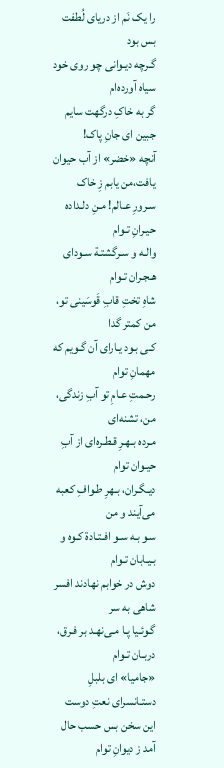را یک نَم از دریای لُطفت بس بود
گـرچه دیـوانی چو روی خود سیاه آورده‌ام
گر به خاکِ درگهت سایم جبین ای جانِ پاک!
آنچه «خضر» از آب حیوان یافت،من یابم زِ خاک
سـرورِ عـالم! مـنِ دلـداده حیـرانِ تـوام
والـه و سـرگشتـة سـودای هـجـران تـوام
شاهِ تختِ قابِ قَوسَینی تو، من کمتر گدا
کـی بـود یـارای آن گـویم که مهمانِ توام
رحـمتِ عـامِ تو آبِ زندگی، من، تشنه‌ای
مـرده بـهـرِ قـطـره‌ای از آبِ حیـوان توام
دیـگـران، بـهرِ طـوافِ کعبه می‌آیند و من
سـو بـه سـو افـتـادة کـوه و بـیـابان تـوام
دوش در خوابم نهادند افسر شاهی به سر
گـوئـیا پـا مـی‌نهـد بر فـرق، دربـان تـوام
«جامیا» ای بلبلِ دستـانسرای نعتِ‌ دوست
این سخن بس حسب حال آمد ز دیوانِ توام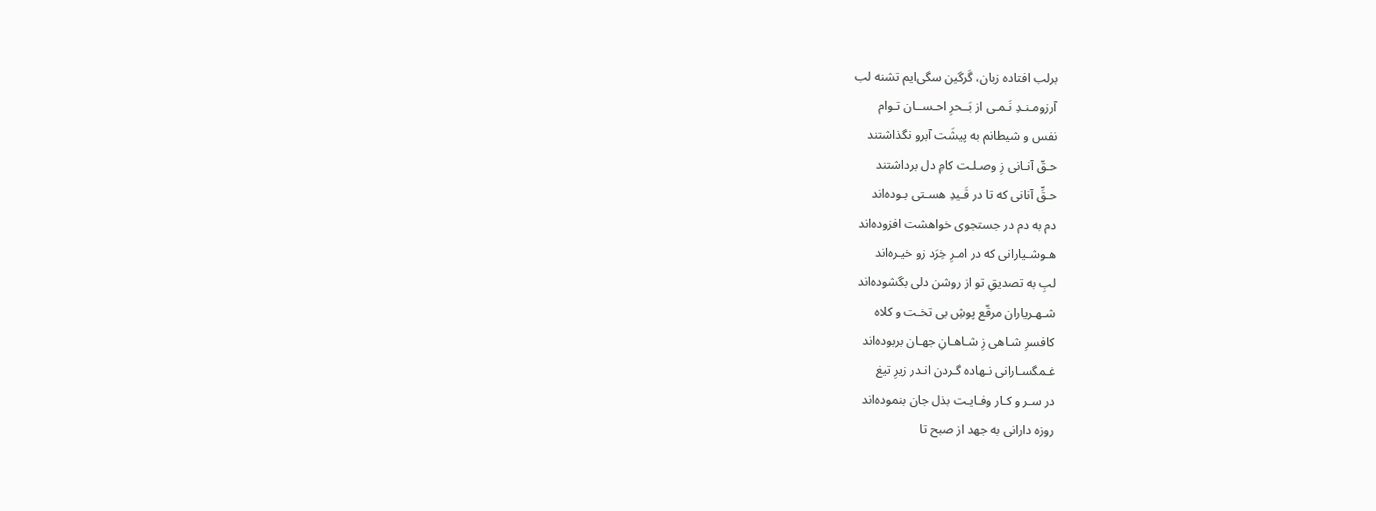برلب افتاده زبان، گَرگین سگی‌ایم تشنه لب
آرزومـنـدِ نَـمـی از بَــحرِ احـســان تـوام
نفس و شیطانم به پیشَت آبرو نگذاشتند
حـقّ آنـانی زِ وصـلـت کامِ دل برداشتند
حـقِّ آنانی که تا در قَـیدِ هسـتی بـوده‌اند
دم به دم در جستجوی خواهشت افزوده‌اند
هـوشـیارانی که در امـرِ خِرَد زو خیـره‌اند
لبِ به تصدیقِ تو از روشن دلی بگشوده‌اند
شـهـریاران مرقّع پوشِ بی تخـت و کلاه
کافسرِ شـاهی زِ شـاهـانِ جهـان بربوده‌اند
غـمگسـارانی نـهاده گـردن انـدر زیرِ تیغ
در سـر و کـار وفـایـت بذل جان بنموده‌اند
روزه دارانی به جهد از صبح تا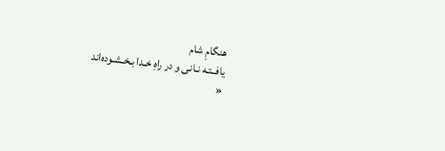هنگامِ شام
یافــتـه نـانی و در راهِ خـدا بـخـشـوده‌اند
«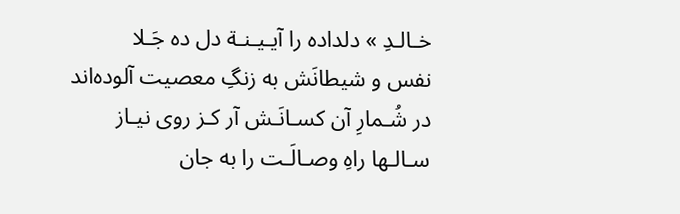خـالـدِ » دلداده را آیـیـنـة دل ده جَـلا
نفس و شیطانَش به زنگِ معصیت آلوده‌اند
در شُـمارِ آن کسـانَـش آر کـز روی نیـاز
سـالـها راهِ وصـالَـت را به جان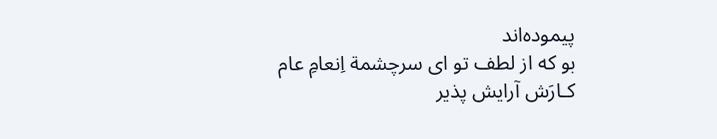پیموده‌اند
بو که از لطف تو ای سرچشمة اِنعامِ عام
کـارَش آرایش پذیر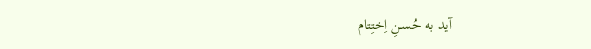آید به حُسـنِ اِختِتام